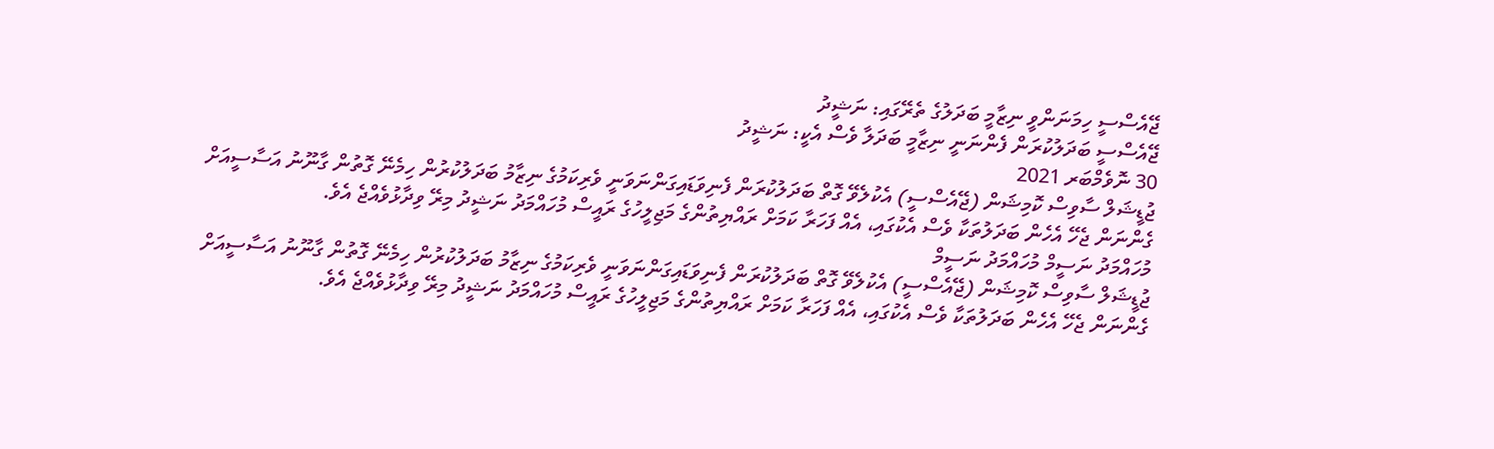ޖޭއެސްސީ ހިމަނަންވީ ނިޒާމީ ބަދަލުގެ ތެރޭގައި: ނަޝީދު
ޖޭއެސްސީ ބަދަލުކުރަން ފެންނަނީ ނިޒާމީ ބަދަލާ ވެސް އެކީ: ނަޝީދު
30 ނޮވެމްބަރ 2021
ޖުޑީޝަލް ސާވިސް ކޮމިޝަން (ޖޭއެސްސީ) އެކުލެވޭ ގޮތް ބަދަލުކުރަން ފެނިވަޑައިގަންނަވަނީ ވެރިކަމުގެ ނިޒާމު ބަދަލުކުރުން ހިމެނޭ ގޮތުން ގާނޫނު އަސާސީއަށް ގެންނަން ޖެހޭ އެހެން ބަދަލުތަކާ ވެސް އެކުގައި، އެއް ފަހަރާ ކަމަށް ރައްޔިތުންގެ މަޖިލީހުގެ ރައީސް މުހައްމަދު ނަޝީދު މިރޭ ވިދާޅުވެއްޖެ އެވެ.
މުހައްމަދު ނަސީމް މުހައްމަދު ނަސީމް
ޖުޑީޝަލް ސާވިސް ކޮމިޝަން (ޖޭއެސްސީ) އެކުލެވޭ ގޮތް ބަދަލުކުރަން ފެނިވަޑައިގަންނަވަނީ ވެރިކަމުގެ ނިޒާމު ބަދަލުކުރުން ހިމެނޭ ގޮތުން ގާނޫނު އަސާސީއަށް ގެންނަން ޖެހޭ އެހެން ބަދަލުތަކާ ވެސް އެކުގައި، އެއް ފަހަރާ ކަމަށް ރައްޔިތުންގެ މަޖިލީހުގެ ރައީސް މުހައްމަދު ނަޝީދު މިރޭ ވިދާޅުވެއްޖެ އެވެ.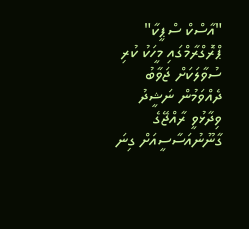"އާސްކް ސްޕީކާ" ޕްރޮގްރާމްގައި މީހަކު ކުރި ސުވާލަކަށް ޖަވާބު ދެއްވަމުން ނަޝީދު ވިދާޅުވީ ރާއްޖޭގެ ގާނޫނުއަސާސީއަށް ގިނަ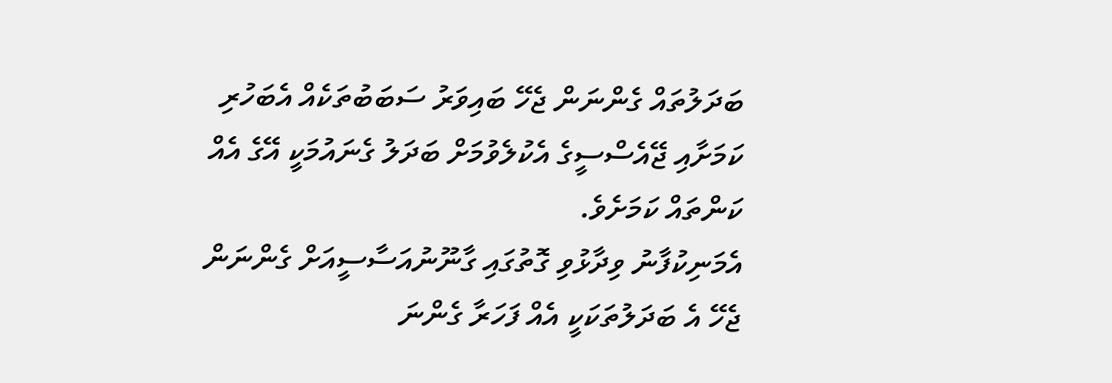ބަދަލުތައް ގެންނަން ޖެހޭ ބައިވަރު ސަބަބުތަކެއް އެބަހުރި ކަމަށާއި ޖޭއެސްސީގެ އެކުލެވުމަށް ބަދަލު ގެނައުމަކީ އޭގެ އެއް ކަންތައް ކަމަށެވެ.
އެމަނިކުފާނު ވިދާޅުވި ގޮތުގައި ގާނޫނުއަސާސީއަށް ގެންނަން ޖެހޭ އެ ބަދަލުތަކަކީ އެއް ފަހަރާ ގެންނަ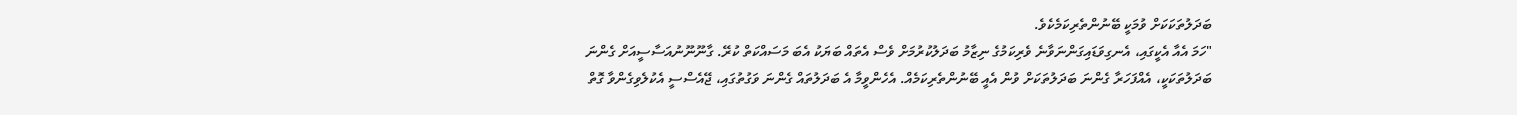ބަދަލުތަކަކަށް ވުމަކީ ބޭނުންތެރިކަމެކެވެ.
"ހަމަ އެއާ އެކީގައި، އެނގިވަޑައިގަންނަވާނެ ވެރިކަމުގެ ނިޒާމު ބަދަލުކުރުމަށް ވެސް އެތައް ބަޔަކު އެބަ މަސައްކަތް ކުރޭ. ގާނޫނޫނުއަސާސީއަށް ގެންނަ ބަދަލުތަކަކީ، އެއްފަހަރާ ގެންނަ ބަދަލުތަކަށް ވުން އެއީ ބޭނުންތެރިކަމެއް. އެހެންވީމާ އެ ބަދަލުތައް ގެންނަ ވަގުތުގައި، ޖޭއެސްސީ އެކުލެވިގެންވާ ގޮތް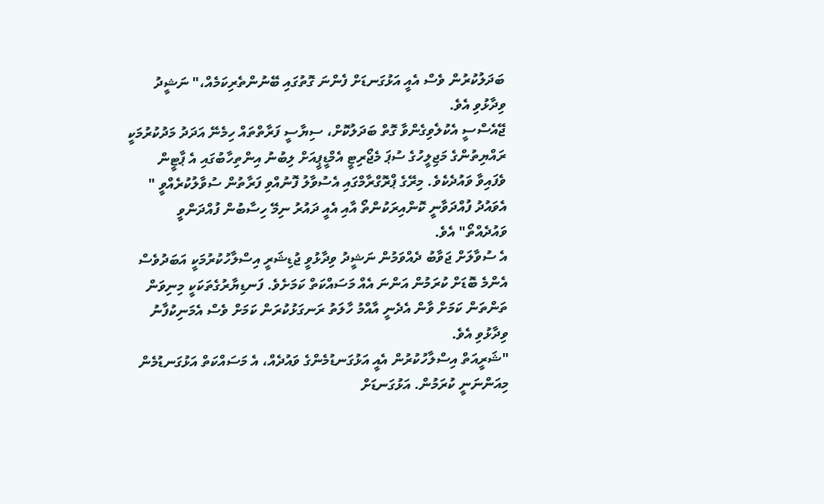ބަދަލުކުރުން ވެސް އެއީ އަޅުގަނޑަށް ފެންނަ ގޮތުގައި ބޭނުންތެރިކަމެއް،" ނަޝީދު ވިދާޅުވި އެވެ.
ޖޭއެސްސީ އެކުލެވިގެންވާ ގޮތް ބަދަލުކޮށް، ސިޔާސީ ފަރާތްތައް ހިމެނޭ އަދަދު މަދުކުރުމަކީ ރައްޔިތުންގެ މަޖިލީހުގެ ސުޕަ މެޖޯރިޓީ އެމްޑީޕީއަށް ލިބުނު އިންތިހާބުގައި އެ ޕާޓީން ވެފައިވާ ވައުދެކެވެ. މިރޭގެ ޕްރޮގްރާމްގައި އެސުވާލު ފޮނުއްވި ފަރާތުން ސުވާލުކުރެއްވީ " އެވައުދު ފުއްދަވާނީ ކޮންއިރަކުންތޯ އާއި އެއީ ދައުރު ނިމޭ ހިސާބުން ފުއްދަންވީ ވައުދެއްތޯ" އެވެ.
އެ ސުވާލަށް ޖަވާބު ދެއްވަމުން ނަޝީދު ވިދާޅުވީ ޖުޑިޝަރީ އިސްލާހުކުރުމަކީ އަބަދުވެސް އެންމެ ބޮޑަށް ކުރަމުން އަންނަ އެއް މަސައްކަތް ކަމަށެވެ. ފަނޑިޔާރުގެތަކަކީ މިނިވަން ތަންތަން ކަމަށް ވާން އެދެނީ އާއްމު ހާލަތު ރަނގަޅުކުރަން ކަމަށް ވެސް އެމަނިކުފާނު ވިދާޅުވި އެވެ.
"ޝަރީއަތް އިސްލާހުކުރުން އެއީ އަޅުގަނޑުމެންގެ ވައުދެއް، އެ މަސައްކަތް އަޅުގަނޑުމެން މިއަންނަނީ ކުރަމުން. އަޅުގަނޑަށް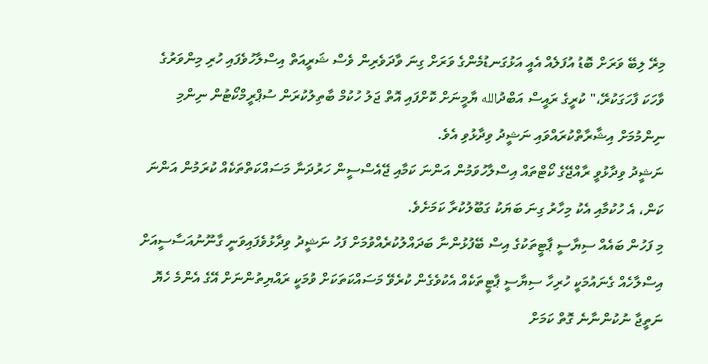މިރޭ ލިބޭ ވަރަށް ބޮޑު އުފަލެއް އެއީ އަޅުގަނޑުމެންގެ ވަރަށް ގިނަ ވާދަވެރިން ވެސް ޝަރީއަތް އިސްލާހުވެފައި ހުރި މިންވަރުގެ ވާހަކަ ފާހަގަކުރޭ،" ކުރީގެ ރައީސް އަބްދުالله ޔާމީނަށް ކޮށްފައި އޮތް ޖަލު ހުކުމް ބާތިލުކުރަން ސުޕްރީމްކޯޓުން ނިންމި ނިންމުމަށް އިޝާރާތްކުރައްވައި ނަޝީދު ވިދާޅުވި އެވެ.
ނަޝީދު ވިދާޅުވީ ރާއްޖޭގެ ކޯޓްތައް އިސްލާހުވަމުން އަންނަ ކަމާއި ޖޭއެސްސީން ހަރުދަނާ މަސައްކަތްތަކެއް ކުރަމުން އަންނަ ކަން، އެ ހުކުމާއި އެކު މިހާރު ގިނަ ބަޔަކު ގަބޫލުކުރާ ކަމަށެވެ.
މި ފަހުން ބައެއް ސިޔާސީ ޕާޓީތަކުގެ އިސް ބޭފުޅުންނާ ބަދައްލުކުރެއްވުމަށް ފަހު ނަޝީދު ވިދާޅުވެފައިވަނީ ގާނޫނުއަސާސީއަށް އިސްލާހެއް ގެނައުމަކީ ހުރިހާ ސިޔާސީ ޕާޓީތަކެއް އެކުވެގެން ކުރެވޭ މަސައްކަތަކަށް ވުމަކީ ރައްޔިތުންނަށް އޭގެ އެންމެ ހެޔޮ ނަތީޖާ ނުކުންނާނެ ގޮތް ކަމަށް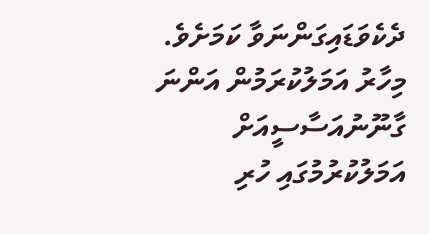ދެކެވަޑައިގަންނަވާ ކަމަށެވެ. މިހާރު އަމަލުކުރަމުން އަންނަ ގާނޫނުއަސާސީއަށް އަމަލުކުރުމުގައި ހުރި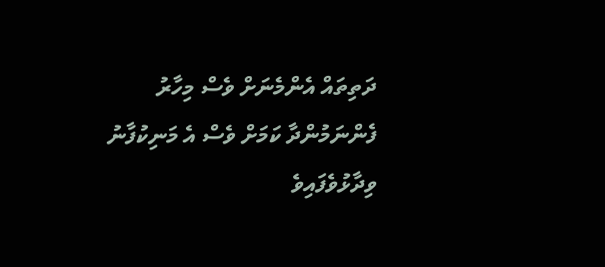ދަތިތައް އެންމެނަށް ވެސް މިހާރު ފެންނަމުންދާ ކަމަށް ވެސް އެ މަނިކުފާނު ވިދާޅުވެފައިވެ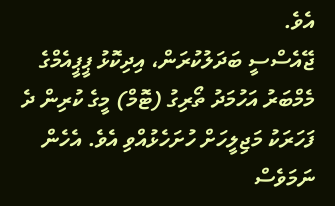އެވެ.
ޖޭއެސްސީ ބަދަލުކުރަން، އިދިކޮޅު ޕީޕީއެމްގެ މެމްބަރު އަހުމަދު ތޯރިގު (ޓޮމް) މީގެ ކުރިން ދެ ފަހަރަކު މަޖިލީހަށް ހުށަހެޅުއްވި އެވެ. އެހެން ނަމަވެސް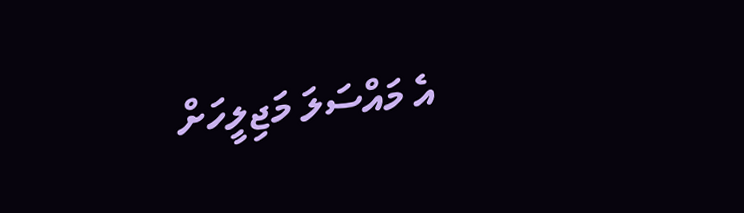އެ މައްސަލަ މަޖިލީހަށް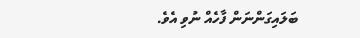ބަލައިގަންނަން ފާހެއް ނުވި އެވެ.